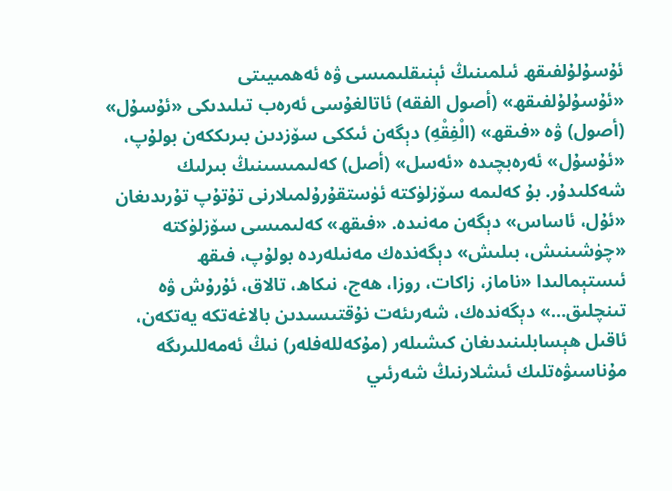ئۇسۇلۇلفىقھ ئىلمىنىڭ ئېنىقلىمىسى ۋە ئەھمىيىتى
«ئۇسۇلۇلفىقھ» (أصول الفقه) ئاتالغۇسى ئەرەب تىلىدىكى «ئۇسۇل» (أصول) ۋە «فىقھ» (الْفِقْهِ) دېگەن ئىككى سۆزدىن بىرىككەن بولۇپ، «ئۇسۇل» ئەرەبچىدە «ئەسل» (أصل) كەلىمىسىنىڭ بىرلىك شەكلىدۇر. بۇ كەلىمە سۆزلۈكتە ئۈستقۇرۇلمىلارنى تۇتۇپ تۇرىدىغان «ئۇل، ئاساس» دېگەن مەنىدە. «فىقھ» كەلىمىسى سۆزلۈكتە «چۈشىنىش، بىلىش» دېگەندەك مەنىلەردە بولۇپ، فىقھ ئىستېمالىدا «ناماز، زاكات، روزا، ھەج، نىكاھ، تالاق، ئۇرۇش ۋە تىنچلىق…» دېگەندەك، شەرىئەت نۇقتىسىدىن بالاغەتكە يەتكەن، ئاقىل ھېسابلىنىدىغان كىشىلەر (مۇكەللەفلەر) نىڭ ئەمەللىرىگە مۇناسىۋەتلىك ئىشلارنىڭ شەرئىي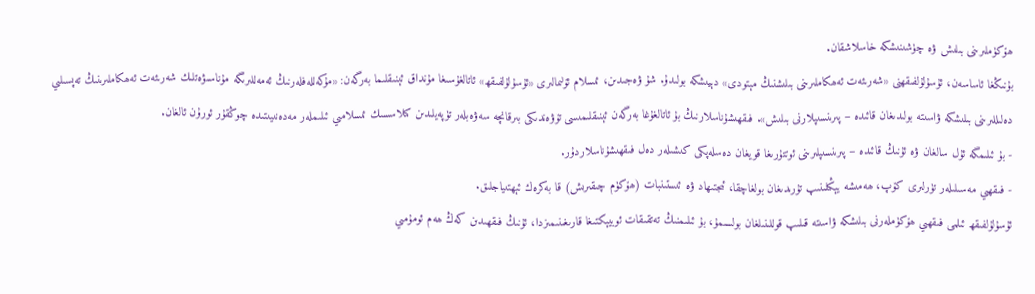ھۆكۈملىرىنى بىلىش ۋە چۈشىنىشكە خاسلاشقان.
بۇنىڭغا ئاساسەن، ئۇسۇلۇلفىقھنى «شەرىئەت ئەھكاملىرىنى بىلىشنىڭ مېتودى» دېيىشكە بولىدۇ. شۇ ۋەجىدىن، ئىسلام ئۆلىمالىرى «ئۇسۇلۇلفىقھ» ئاتالغۇسىغا مۇنداق ئېنىقلىما بەرگەن: «مۇكەللەفلەرنىڭ ئەمەللىرىگە مۇناسىۋەتلىك شەرىئەت ئەھكاملىرىنىڭ تەپسىلىي دەلىللىرىنى بىلىشكە ۋاسىتە بولىدىغان قائىدە – پىرىنسىپلارنى بىلىش». فىقھىشۇناسلارنىڭ بۇ ئاتالغۇغا بەرگەن ئېنىقلىمىسى تۆۋەندىكى بىرقانچە سەۋەبلەر تۈپەيلىدىن كىلاسسىك ئىسلامىي ئىلىملەر مەدەنىيىتىدە چوڭقۇر ئورۇن ئالغان.
- بۇ ئىلىمگە ئۇل سالغان ۋە ئۇنىڭ قائىدە – پىرىنسىپلىرىنى ئوتتۇرىغا قويغان دەسلەپكى كىشىلەر دەل فىقھىشۇناسلاردۇر.
- فىقھىي مەسىلىلەر تۈرلىرى كۆپ، ھەمىشە يېڭىلىنىپ تۇرىدىغان بولغاچقا، ئىجتىھاد ۋە ئىستىنبات (ھۆكۈم چىقىرىش) قا بەكرەك ئېھتىياجلىق.
ئۇسۇلۇلفىقھ ئىلمى فىقھىي ھۆكۈملەرنى بىلىشكە ۋاسىتە قىلىپ قوللىنىلغان بولسىمۇ، بۇ ئىلىمنىڭ تەتقىقات ئوبيېكتىغا قارىغىنىمىزدا، ئۇنىڭ فىقھىدىن كەڭ ھەم ئومۇمىي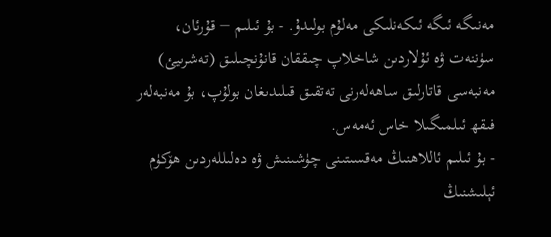مەنىگە ئىگە ئىكەنلىكى مەلۇم بولىدۇ. - بۇ ئىلىم − قۇرئان، سۈننەت ۋە ئۇلاردىن شاخلاپ چىققان قانۇنچىلىق (تەشرىيئ) مەنبەسى قاتارلىق ساھەلەرنى تەتقىق قىلىدىغان بولۇپ، بۇ مەنبەلەر فىقھ ئىلمىگىلا خاس ئەمەس.
- بۇ ئىلىم ئاللاھنىڭ مەقسىتىنى چۈشىنىش ۋە دەلىللەردىن ھۆكۈم ئېلىشنىڭ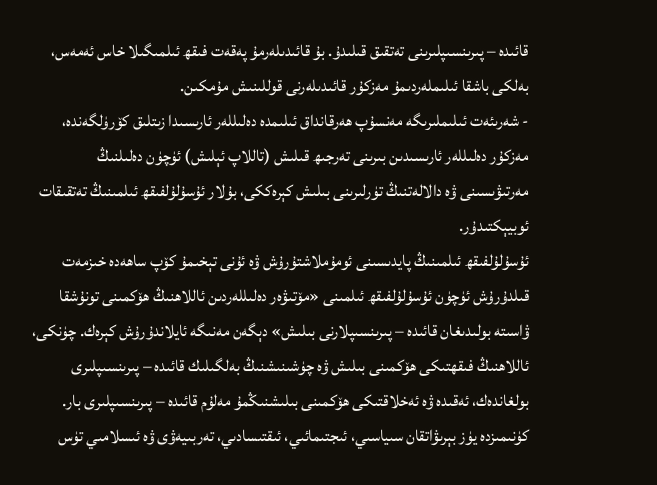قائىدە – پىرىنسىپلىرىنى تەتقىق قىلىدۇ. بۇ قائىدىلەرمۇ پەقەت فىقھ ئىلمىگىلا خاس ئەمەس، بەلكى باشقا ئىلىملەردىمۇ مەزكۇر قائىدىلەرنى قوللىنىش مۇمكىن.
- شەرىئەت ئىلىملىرىگە مەنسۇپ ھەرقانداق ئىلىمدە دەلىللەر ئارىسىدا زىتلىق كۆرۈلگەندە، مەزكۇر دەلىللەر ئارىسىدىن بىرىنى تەرجىھ قىلىش (تاللاپ ئېلىش) ئۈچۈن دەلىلنىڭ مەرتىۋىسىنى ۋە دالالەتنىڭ تۈرلىرىنى بىلىش كېرەككى، بۇلار ئۇسۇلۇلفىقھ ئىلمىنىڭ تەتقىقات ئوبيېكتىدۇر.
ئۇسۇلۇلفىقھ ئىلمىنىڭ پايدىسىنى ئومۇملاشتۇرۇش ۋە ئۇنى تېخىمۇ كۆپ ساھەدە خىزمەت قىلدۇرۇش ئۈچۈن ئۇسۇلۇلفىقھ ئىلمىنى «مۆتىۋەر دەلىللەردىن ئاللاھنىڭ ھۆكمىنى تونۇشقا ۋاسىتە بولىدىغان قائىدە – پىرىنسىپلارنى بىلىش» دېگەن مەنىگە ئايلاندۇرۇش كېرەك. چۈنكى، ئاللاھنىڭ فىقھتىكى ھۆكمىنى بىلىش ۋە چۈشىنىشنىڭ بەلگىلىك قائىدە – پىرىنسىپلىرى بولغاندەك، ئەقىدە ۋە ئەخلاقتىكى ھۆكمىنى بىلىشنىڭمۇ مەلۇم قائىدە – پىرىنسىپلىرى بار. كۈنىمىزدە يۈز بېرىۋاتقان سىياسىي، ئىجتىمائىي، ئىقتىسادىي، تەربىيەۋى ۋە ئىسلامىي تۈس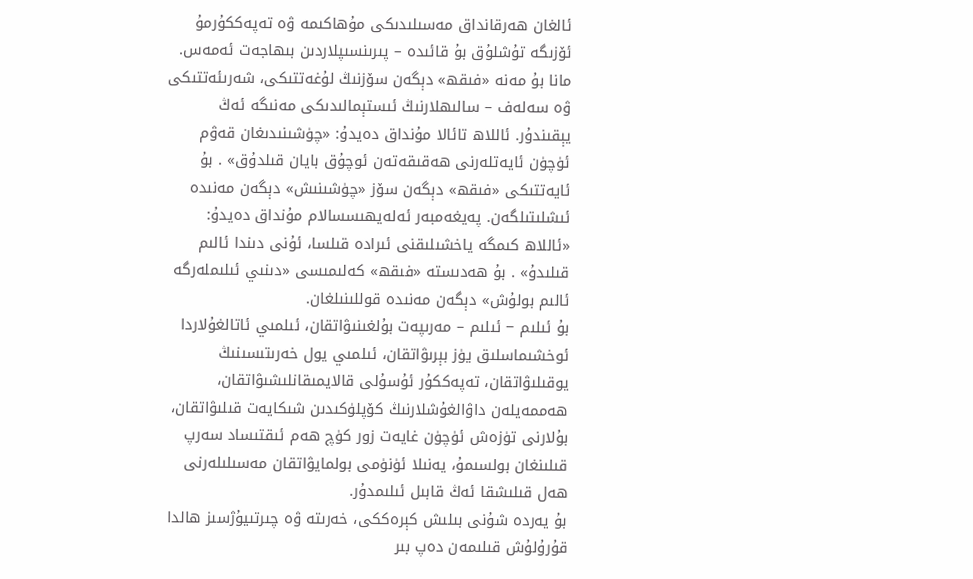ئالغان ھەرقانداق مەسىلىدىكى مۇھاكىمە ۋە تەپەككۇرمۇ ئۆزىگە تۇشلۇق بۇ قائىدە – پىرىنسىپلاردىن بىھاجەت ئەمەس. مانا بۇ مەنە «فىقھ» دېگەن سۆزنىڭ لۇغەتتىكى، شەرىئەتتىكى ۋە سەلەف – سالىھلارنىڭ ئىستېمالىدىكى مەنىگە ئەڭ يېقىندۇر. ئاللاھ تائالا مۇنداق دەيدۇ: «چۈشىنىدىغان قەۋم ئۈچۈن ئايەتلەرنى ھەقىقەتەن ئوچۇق بايان قىلدۇق» . بۇ ئايەتتىكى «فىقھ» دېگەن سۆز «چۈشىنىش» دېگەن مەنىدە ئىشلىتىلگەن. پەيغەمبەر ئەلەيھىسسالام مۇنداق دەيدۇ: «ئاللاھ كىمگە ياخشىلىقنى ئىرادە قىلسا، ئۇنى دىندا ئالىم قىلىدۇ» . بۇ ھەدىستە «فىقھ» كەلىمىسى «دىنىي ئىلىملەرگە ئالىم بولۇش» دېگەن مەنىدە قوللىنىلغان.
بۇ ئىلىم − ئىلىم – مەرىپەت بۇلغىنىۋاتقان، ئىلمىي ئاتالغۇلاردا ئوخشىماسلىق يۈز بېرىۋاتقان، ئىلمىي يول خەرىتىسىنىڭ يوقىلىۋاتقان، تەپەككۇر ئۇسۇلى قالايمىقانلىشىۋاتقان، ھەممەيلەن داۋالغۇشلارنىڭ كۆپلۈكىدىن شىكايەت قىلىۋاتقان، بۇلارنى تۈزەش ئۈچۈن غايەت زور كۈچ ھەم ئىقتىساد سەرپ قىلىنغان بولسىمۇ، يەنىلا ئۈنۈمى بولمايۋاتقان مەسىلىلەرنى ھەل قىلىشقا ئەڭ قابىل ئىلىمدۇر.
بۇ يەردە شۇنى بىلىش كېرەككى، خەرىتە ۋە چىرتىيۇژسىز ھالدا قۇرۇلۇش قىلىمەن دەپ بىر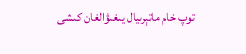توپ خام ماتېرىيال يىغىۋالغان كىشى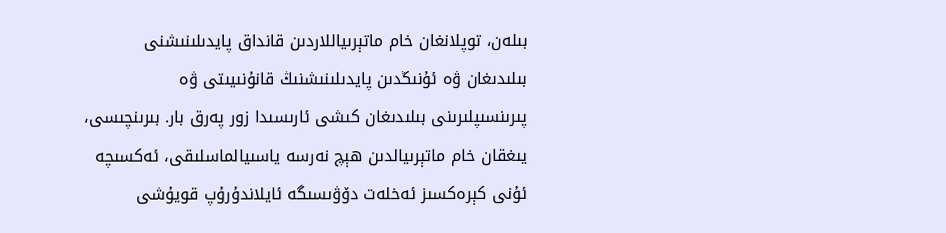بىلەن، توپلانغان خام ماتېرىياللاردىن قانداق پايدىلىنىشنى بىلىدىغان ۋە ئۇنىڭدىن پايدىلىنىشنىڭ قانۇنىيىتى ۋە پىرىنسىپلىرىنى بىلىدىغان كىشى ئارىسىدا زور پەرق بار. بىرىنچىسى، يىغقان خام ماتېرىيالدىن ھېچ نەرسە ياسىيالماسلىقى، ئەكسىچە ئۇنى كېرەكسىز ئەخلەت دۆۋىسىگە ئايلاندۇرۇپ قويۇشى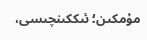مۇمكىن؛ ئىككىنچىسى،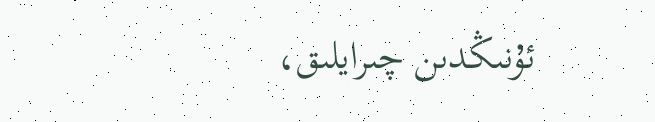ئۇنىڭدىن چىرايلىق،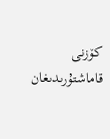كۆزنى قاماشتۇرىدىغان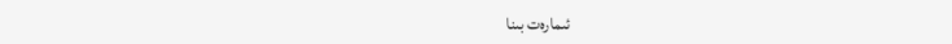ئىمارەت بىنا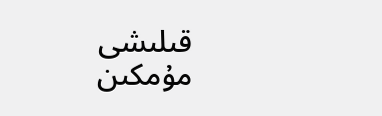قىلىشى مۇمكىن